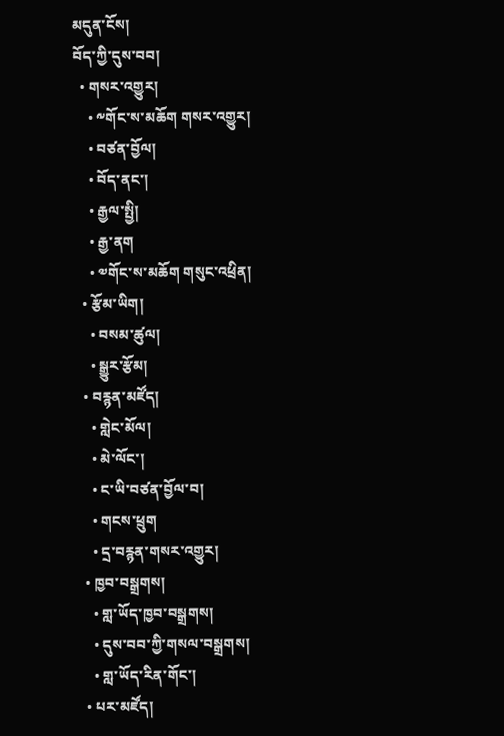མདུན་ངོས།
བོད་ཀྱི་དུས་བབ།
  • གསར་འགྱུར།
    • ༸གོང་ས་མཆོག གསར་འགྱུར།
    • བཙན་བྱོལ།
    • བོད་ནང་།
    • རྒྱལ་སྤྱི།
    • རྒྱ་ནག
    • ༧གོང་ས་མཆོག གསུང་འཕྲིན།
  • རྩོམ་ཡིག།
    • བསམ་ཚུལ།
    • སྒྱུར་རྩོམ།
  • བརྙན་མཛོད།
    • གླེང་མོལ།
    • མེ་ལོང་།
    • ང་ཡི་བཙན་བྱོལ་བ།
    • གངས་ཕྲུག
    • དྲ་བརྙན་གསར་འགྱུར།
  • ཁྱབ་བསྒྲགས།
    • གླ་ཡོད་ཁྱབ་བསྒྲགས།
    • དུས་བབ་ཀྱི་གསལ་བསྒྲགས།
    • གླ་ཡོད་རིན་གོང་།
  • པར་མཛོད།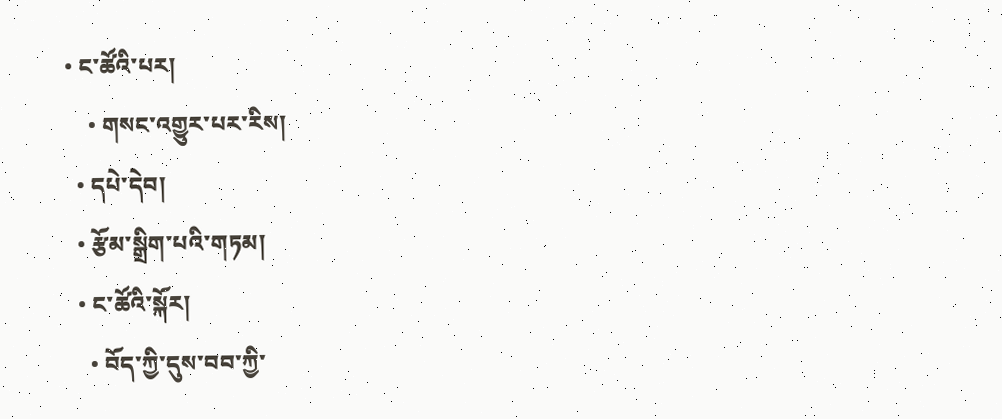• ང་ཚོའི་པར།
    • གསང་འགྱུར་པར་རིས།
  • དཔེ་དེབ།
  • རྩོམ་སྒྲིག་པའི་གཏམ།
  • ང་ཚོའི་སྐོར།
    • བོད་ཀྱི་དུས་བབ་ཀྱི་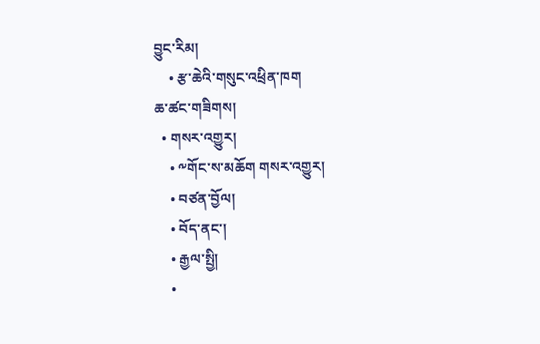བྱུང་རིམ།
    • རྩ་ཆེའི་གསུང་འཕྲིན་ཁག
ཆ་ཚང་གཟིགས།
  • གསར་འགྱུར།
    • ༸གོང་ས་མཆོག གསར་འགྱུར།
    • བཙན་བྱོལ།
    • བོད་ནང་།
    • རྒྱལ་སྤྱི།
    •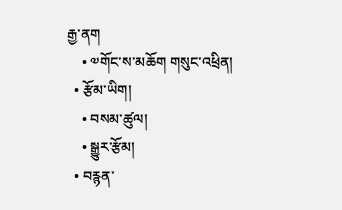རྒྱ་ནག
    • ༧གོང་ས་མཆོག གསུང་འཕྲིན།
  • རྩོམ་ཡིག།
    • བསམ་ཚུལ།
    • སྒྱུར་རྩོམ།
  • བརྙན་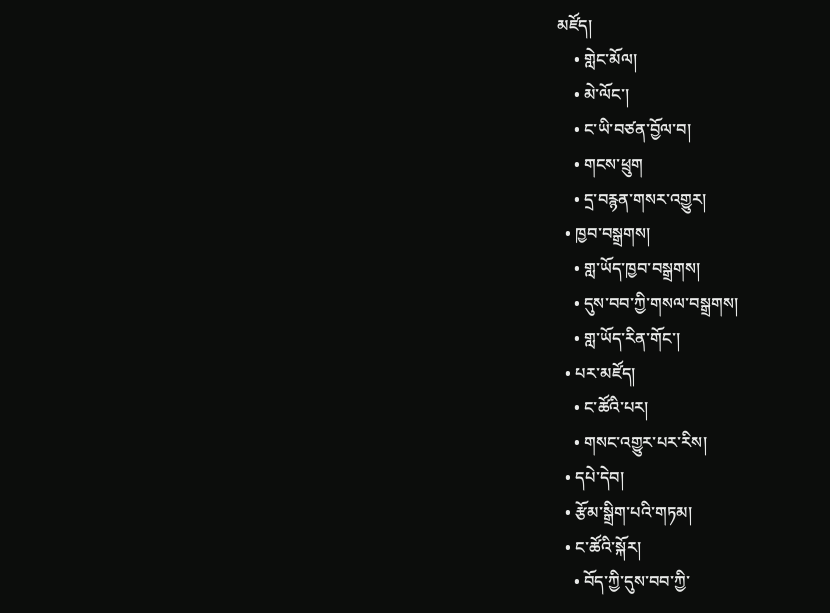མཛོད།
    • གླེང་མོལ།
    • མེ་ལོང་།
    • ང་ཡི་བཙན་བྱོལ་བ།
    • གངས་ཕྲུག
    • དྲ་བརྙན་གསར་འགྱུར།
  • ཁྱབ་བསྒྲགས།
    • གླ་ཡོད་ཁྱབ་བསྒྲགས།
    • དུས་བབ་ཀྱི་གསལ་བསྒྲགས།
    • གླ་ཡོད་རིན་གོང་།
  • པར་མཛོད།
    • ང་ཚོའི་པར།
    • གསང་འགྱུར་པར་རིས།
  • དཔེ་དེབ།
  • རྩོམ་སྒྲིག་པའི་གཏམ།
  • ང་ཚོའི་སྐོར།
    • བོད་ཀྱི་དུས་བབ་ཀྱི་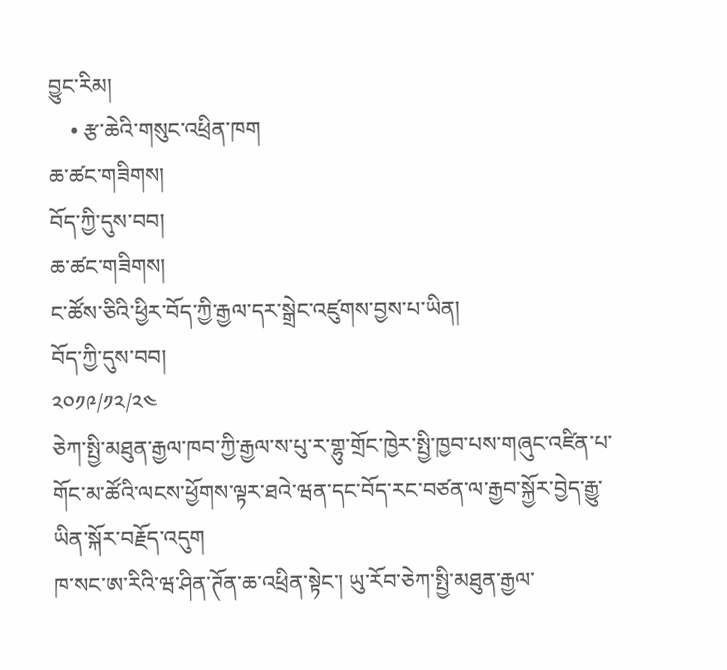བྱུང་རིམ།
    • རྩ་ཆེའི་གསུང་འཕྲིན་ཁག
ཆ་ཚང་གཟིགས།
བོད་ཀྱི་དུས་བབ།
ཆ་ཚང་གཟིགས།
ང་ཚོས་ཅིའི་ཕྱིར་བོད་ཀྱི་རྒྱལ་དར་སྒྲེང་འཛུགས་བྱས་པ་ཡིན།
བོད་ཀྱི་དུས་བབ།
༢༠༡༩/༡༢/༢༤
ཅེཀ་སྤྱི་མཐུན་རྒྱལ་ཁབ་ཀྱི་རྒྱལ་ས་པུ་ར་གྷུ་གྲོང་ཁྱེར་སྤྱི་ཁྱབ་པས་གཞུང་འཛིན་པ་གོང་མ་ཚོའི་ལངས་ཕྱོགས་ལྟར་ཐའེ་ཝན་དང་བོད་རང་བཙན་ལ་རྒྱབ་སྐྱོར་བྱེད་རྒྱུ་ཡིན་སྐོར་བརྗོད་འདུག
ཁ་སང་ཨ་རིའི་ཝ་ཤིན་ཊོན་ཆ་འཕྲིན་སྟེང་། ཡུ་རོབ་ཅེཀ་སྤྱི་མཐུན་རྒྱལ་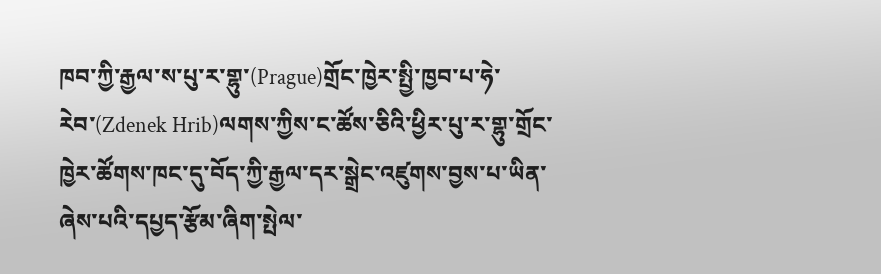ཁབ་ཀྱི་རྒྱལ་ས་པུ་ར་གྷུ་(Prague)གྲོང་ཁྱེར་སྤྱི་ཁྱབ་པ་ཧེ་རེབ་(Zdenek Hrib)ལགས་ཀྱིས་ང་ཚོས་ཅིའི་ཕྱིར་པུ་ར་གྷུ་གྲོང་ཁྱེར་ཚོགས་ཁང་དུ་བོད་ཀྱི་རྒྱལ་དར་སྒྲེང་འཛུགས་བྱས་པ་ཡིན་ཞེས་པའི་དཔྱད་རྩོམ་ཞིག་སྤེལ་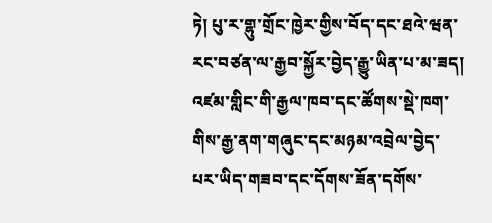ཏེ། པུ་ར་གྷུ་གྲོང་ཁྱེར་གྱིས་བོད་དང་ཐའེ་ཝན་རང་བཙན་ལ་རྒྱབ་སྐྱོར་བྱེད་རྒྱུ་ཡིན་པ་མ་ཟད། འཛམ་གླིང་གི་རྒྱལ་ཁབ་དང་ཚོགས་སྡེ་ཁག་གིས་རྒྱ་ནག་གཞུང་དང་མཉམ་འབྲེལ་བྱེད་པར་ཡིད་གཟབ་དང་དོགས་ཟོན་དགོས་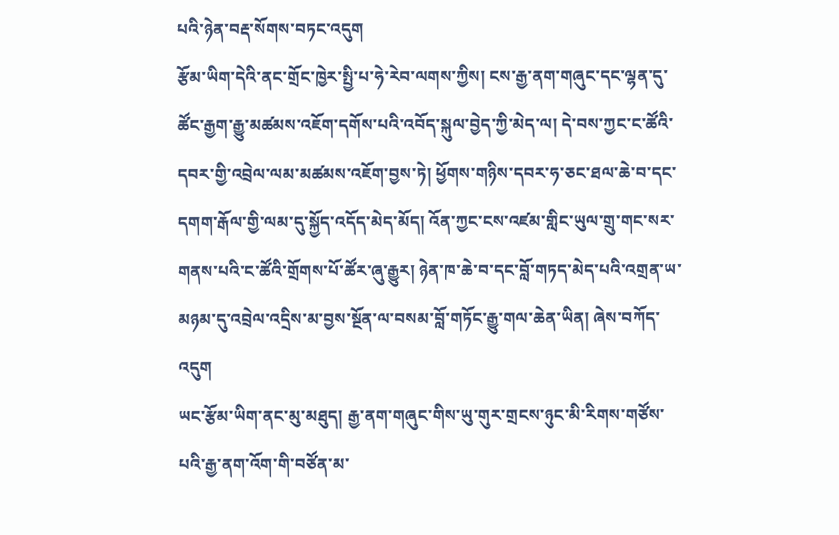པའི་ཉེན་བརྡ་སོགས་བཏང་འདུག
རྩོམ་ཡིག་དེའི་ནང་གྲོང་ཁྱེར་སྤྱི་པ་ཧེ་རེབ་ལགས་ཀྱིས། ངས་རྒྱ་ནག་གཞུང་དང་ལྷན་དུ་ཚོང་རྒྱག་རྒྱུ་མཚམས་འཇོག་དགོས་པའི་འབོད་སྐུལ་བྱེད་ཀྱི་མེད་ལ། དེ་བས་ཀྱང་ང་ཚོའི་དབར་གྱི་འབྲེལ་ལམ་མཚམས་འཇོག་བྱས་ཏེ། ཕྱོགས་གཉིས་དབར་ཧ་ཅང་ཐལ་ཆེ་བ་དང་དགག་རྒོལ་གྱི་ལམ་དུ་སྐྱོད་འདོད་མེད་མོད། འོན་ཀྱང་ངས་འཛམ་གླིང་ཡུལ་གྲུ་གང་སར་གནས་པའི་ང་ཚོའི་གྲོགས་པོ་ཚོར་ཞུ་རྒྱུར། ཉེན་ཁ་ཆེ་བ་དང་བློ་གཏད་མེད་པའི་འགྲན་ཡ་མཉམ་དུ་འབྲེལ་འདྲིས་མ་བྱས་སྔོན་ལ་བསམ་བློ་གཏོང་རྒྱུ་གལ་ཆེན་ཡིན། ཞེས་བཀོད་འདུག
ཡང་རྩོམ་ཡིག་ནང་མུ་མཐུད། རྒྱ་ནག་གཞུང་གིས་ཡུ་གུར་གྲངས་ཉུང་མི་རིགས་གཙོས་པའི་རྒྱ་ནག་འོག་གི་བཙོན་མ་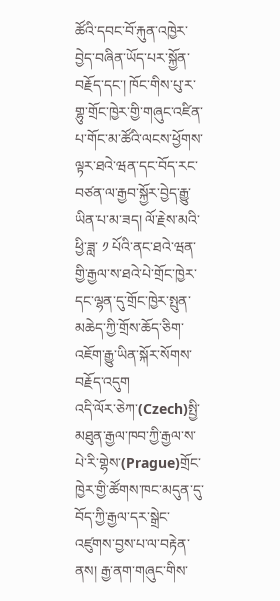ཚོའི་དབང་བོ་རྐུན་འཁྱེར་བྱེད་བཞིན་ཡོད་པར་སྐྱོན་བརྗོད་དང་། ཁོང་གིས་པུ་ར་གྷུ་གྲོང་ཁྱེར་གྱི་གཞུང་འཛིན་པ་གོང་མ་ཚོའི་ལངས་ཕྱོགས་ལྟར་ཐའེ་ཝན་དང་བོད་རང་བཙན་ལ་རྒྱབ་སྐྱོར་བྱེད་རྒྱུ་ཡིན་པ་མ་ཟད། ལོ་རྗེས་མའི་ཕྱི་ཟླ་ ༡ པོའི་ནང་ཐའེ་ཝན་གྱི་རྒྱལ་ས་ཐའེ་པེ་གྲོང་ཁྱེར་དང་ལྷན་དུ་གྲོང་ཁྱེར་སྤུན་མཆེད་ཀྱི་གྲོས་ཆོད་ཅིག་འཇོག་རྒྱུ་ཡིན་སྐོར་སོགས་བརྗོད་འདུག
འདི་ལོར་ཅེཀ་(Czech)སྤྱི་མཐུན་རྒྱལ་ཁབ་ཀྱི་རྒྱལ་ས་པེ་རི་གྷེས་(Prague)གྲོང་ཁྱེར་གྱི་ཚོགས་ཁང་མདུན་དུ་བོད་ཀྱི་རྒྱལ་དར་སྒྲེང་འཛུགས་བྱས་པ་ལ་བརྟེན་ནས། རྒྱ་ནག་གཞུང་གིས་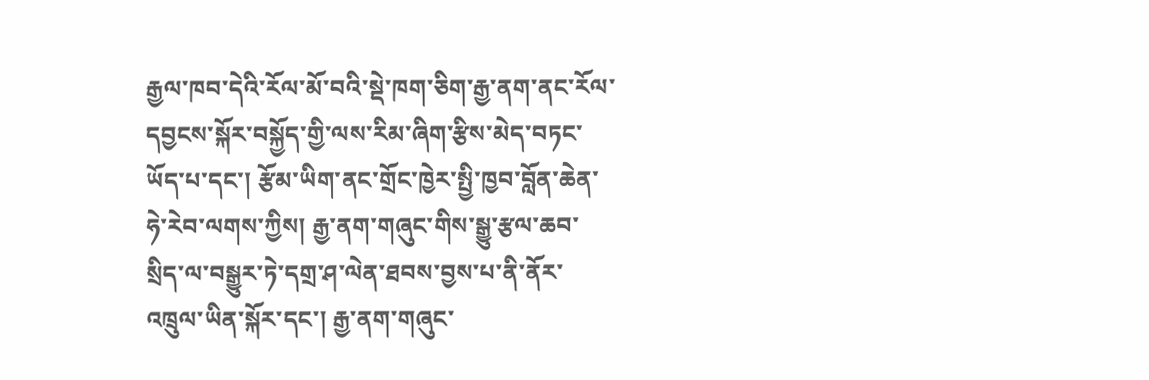རྒྱལ་ཁབ་དེའི་རོལ་མོ་བའི་སྡེ་ཁག་ཅིག་རྒྱ་ནག་ནང་རོལ་དབྱངས་སྐོར་བསྐྱོད་གྱི་ལས་རིམ་ཞིག་རྩིས་མེད་བཏང་ཡོད་པ་དང་། རྩོམ་ཡིག་ནང་གྲོང་ཁྱེར་སྤྱི་ཁྱབ་བློན་ཆེན་ཧེ་རེབ་ལགས་ཀྱིས། རྒྱ་ནག་གཞུང་གིས་སྒྱུ་རྩལ་ཆབ་སྲིད་ལ་བསྒྱུར་ཏེ་དགྲ་ཤ་ལེན་ཐབས་བྱས་པ་ནི་ནོར་འཁྲུལ་ཡིན་སྐོར་དང་། རྒྱ་ནག་གཞུང་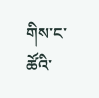གིས་ང་ཚོའི་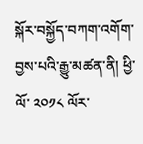སྐོར་བསྐྱོད་བཀག་འགོག་བྱས་པའི་རྒྱུ་མཚན་ནི། ཕྱི་ལོ་ ༢༠༡༨ ལོར་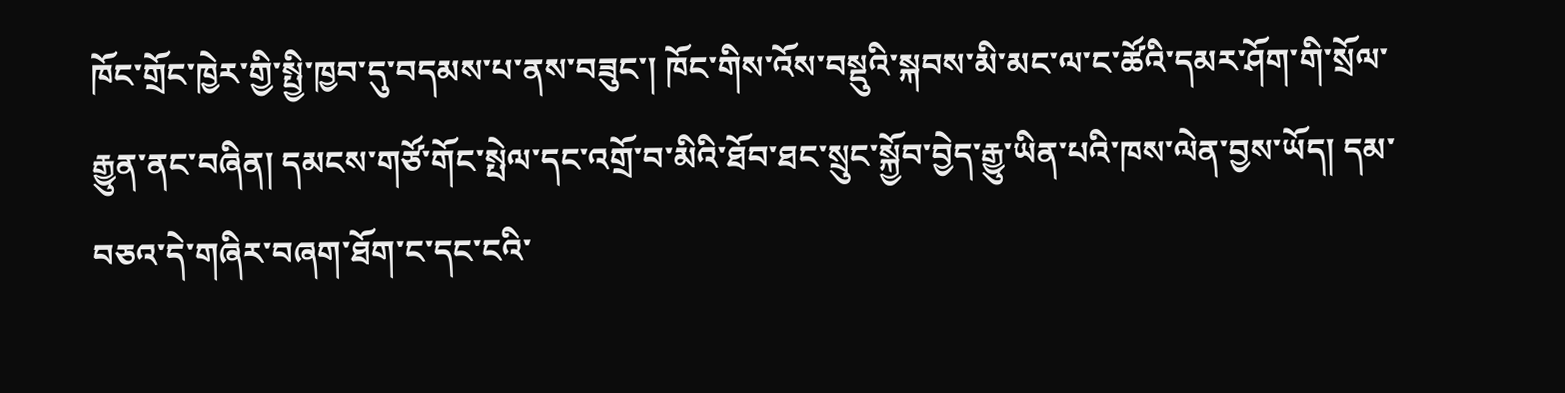ཁོང་གྲོང་ཁྱེར་གྱི་སྤྱི་ཁྱབ་དུ་བདམས་པ་ནས་བཟུང་། ཁོང་གིས་འོས་བསྡུའི་སྐབས་མི་མང་ལ་ང་ཚོའི་དམར་ཤོག་གི་སྲོལ་རྒྱུན་ནང་བཞིན། དམངས་གཙོ་གོང་སྤེལ་དང་འགྲོ་བ་མིའི་ཐོབ་ཐང་སྲུང་སྐྱོབ་བྱེད་རྒྱུ་ཡིན་པའི་ཁས་ལེན་བྱས་ཡོད། དམ་བཅའ་དེ་གཞིར་བཞག་ཐོག་ང་དང་ངའི་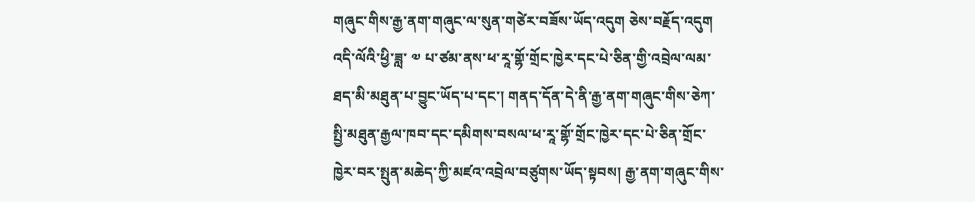གཞུང་གིས་རྒྱ་ནག་གཞུང་ལ་སུན་གཙེར་བཟོས་ཡོད་འདུག ཅེས་བརྗོད་འདུག
འདི་ལོའི་ཕྱི་ཟླ་ ༧ པ་ཙམ་ནས་ཕ་རཱ་གྷོ་གྲོང་ཁྱེར་དང་པེ་ཅིན་གྱི་འབྲེལ་ལམ་ཐད་མི་མཐུན་པ་བྱུང་ཡོད་པ་དང་། གནད་དོན་དེ་ནི་རྒྱ་ནག་གཞུང་གིས་ཅེཀ་སྤྱི་མཐུན་རྒྱལ་ཁབ་དང་དམིགས་བསལ་ཕ་རཱ་གྷོ་གྲོང་ཁྱེར་དང་པེ་ཅིན་གྲོང་ཁྱེར་བར་སྤུན་མཆེད་ཀྱི་མཛའ་འབྲེལ་བཙུགས་ཡོད་སྟབས། རྒྱ་ནག་གཞུང་གིས་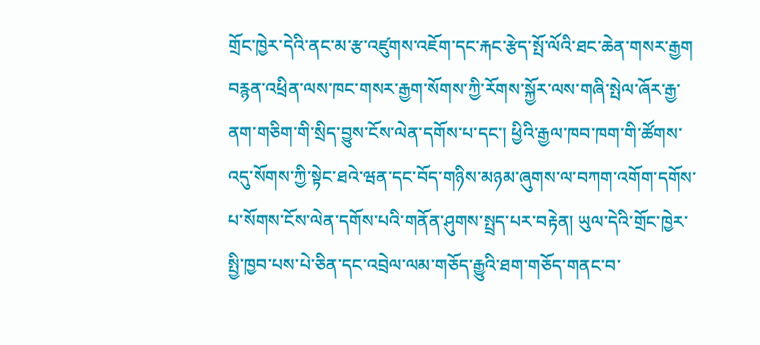གྲོང་ཁྱེར་དེའི་ནང་མ་རྩ་འཛུགས་འཇོག་དང་རྐང་རྩེད་སྤོ་ལོའི་ཐང་ཆེན་གསར་རྒྱག བརྙན་འཕྲིན་ལས་ཁང་གསར་རྒྱག་སོགས་ཀྱི་རོགས་སྐྱོར་ལས་གཞི་སྤེལ་ཞོར་རྒྱ་ནག་གཅིག་གི་སྲིད་བྱུས་ངོས་ལེན་དགོས་པ་དང་། ཕྱིའི་རྒྱལ་ཁབ་ཁག་གི་ཚོགས་འདུ་སོགས་ཀྱི་སྟེང་ཐའེ་ཝན་དང་བོད་གཉིས་མཉམ་ཞུགས་ལ་བཀག་འགོག་དགོས་པ་སོགས་ངོས་ལེན་དགོས་པའི་གནོན་ཤུགས་སྤྲད་པར་བརྟེན། ཡུལ་དེའི་གྲོང་ཁྱེར་སྤྱི་ཁྱབ་པས་པེ་ཅིན་དང་འབྲེལ་ལམ་གཅོད་རྒྱུའི་ཐག་གཅོད་གནང་བ་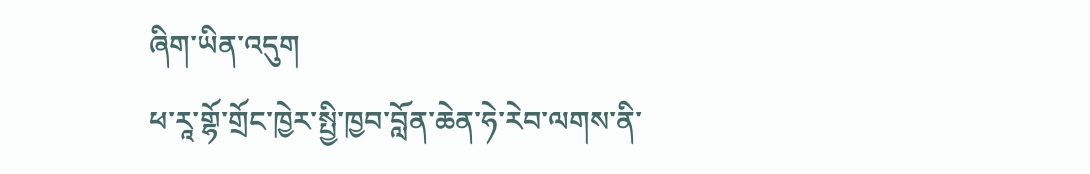ཞིག་ཡིན་འདུག
ཕ་རཱ་གྷོ་གྲོང་ཁྱེར་སྤྱི་ཁྱབ་བློན་ཆེན་ཧེ་རེབ་ལགས་ནི་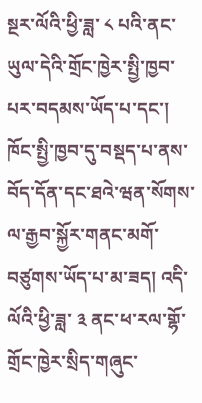སྔར་ལོའི་ཕྱི་ཟླ་ ༨ པའི་ནང་ཡུལ་དེའི་གྲོང་ཁྱེར་སྤྱི་ཁྱབ་པར་བདམས་ཡོད་པ་དང་། ཁོང་སྤྱི་ཁྱབ་དུ་བསྡད་པ་ནས་བོད་དོན་དང་ཐའེ་ཝན་སོགས་ལ་རྒྱབ་སྐྱོར་གནང་མགོ་བཙུགས་ཡོད་པ་མ་ཟད། འདི་ལོའི་ཕྱི་ཟླ་ ༣ ནང་ཕ་རལ་གྷོ་གྲོང་ཁྱེར་སྲིད་གཞུང་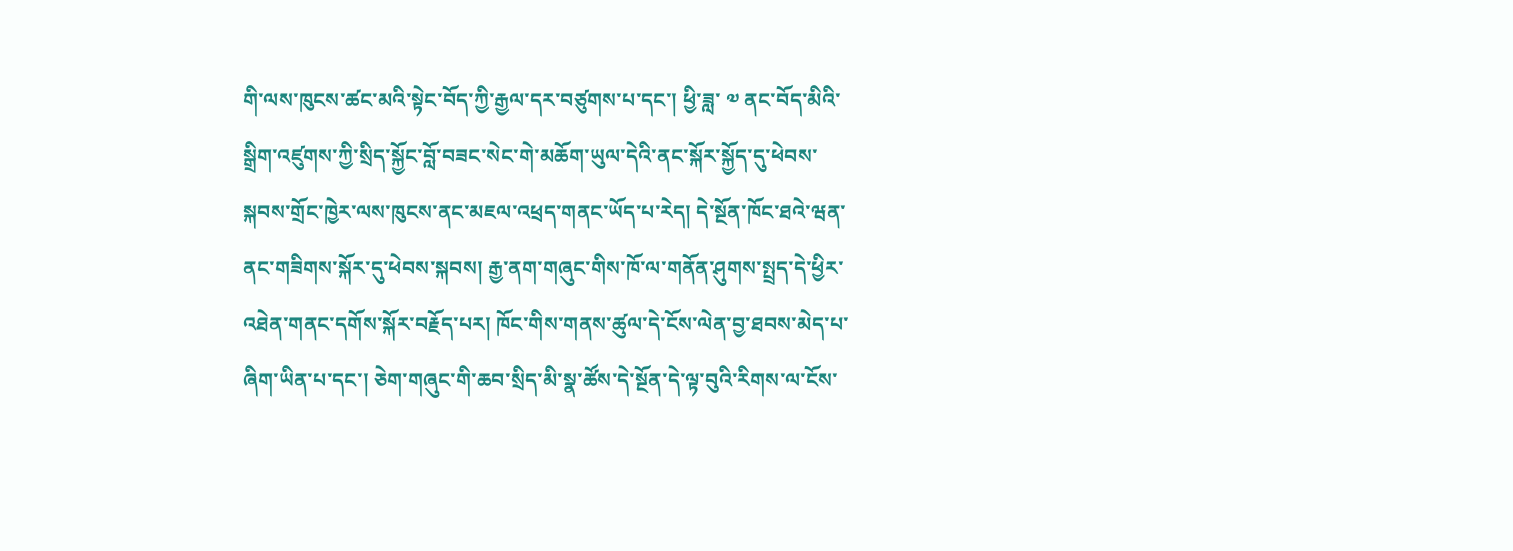གི་ལས་ཁུངས་ཚང་མའི་སྟེང་བོད་ཀྱི་རྒྱལ་དར་བཙུགས་པ་དང་། ཕྱི་ཟླ་ ༧ ནང་བོད་མིའི་སྒྲིག་འཛུགས་ཀྱི་སྲིད་སྐྱོང་བློ་བཟང་སེང་གེ་མཆོག་ཡུལ་དེའི་ནང་སྐོར་སྐྱོད་དུ་ཕེབས་སྐབས་གྲོང་ཁྱེར་ལས་ཁུངས་ནང་མཇལ་འཕྲད་གནང་ཡོད་པ་རེད། དེ་སྔོན་ཁོང་ཐའེ་ཝན་ནང་གཟིགས་སྐོར་དུ་ཕེབས་སྐབས། རྒྱ་ནག་གཞུང་གིས་ཁོ་ལ་གནོན་ཤུགས་སྤྲད་དེ་ཕྱིར་འཐེན་གནང་དགོས་སྐོར་བརྗོད་པར། ཁོང་གིས་གནས་ཚུལ་དེ་ངོས་ལེན་བྱ་ཐབས་མེད་པ་ཞིག་ཡིན་པ་དང་། ཅེག་གཞུང་གི་ཆབ་སྲིད་མི་སྣ་ཚོས་དེ་སྔོན་དེ་ལྟ་བུའི་རིགས་ལ་ངོས་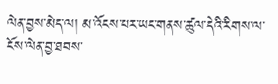ལེན་བྱས་མེད་ལ། མ་འོངས་པར་ཡང་གནས་ཚུལ་དེའི་རིགས་ལ་ངོས་ལེན་བྱ་ཐབས་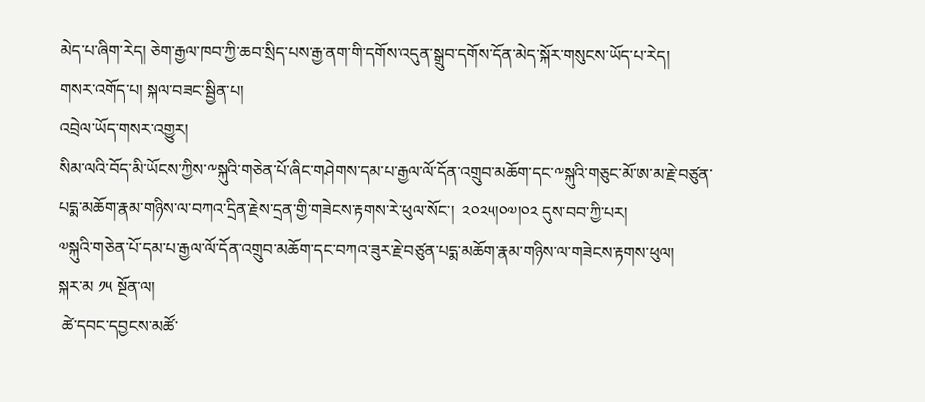མེད་པ་ཞིག་རེད། ཅེག་རྒྱལ་ཁབ་ཀྱི་ཆབ་སྲིད་པས་རྒྱ་ནག་གི་དགོས་འདུན་སྒྲུབ་དགོས་དོན་མེད་སྐོར་གསུངས་ཡོད་པ་རེད།
གསར་འགོད་པ། སྐལ་བཟང་སྦྱིན་པ།
འབྲེལ་ཡོད་གསར་འགྱུར།
སིམ་ལའི་བོད་མི་ཡོངས་ཀྱིས་༸སྐུའི་གཅེན་པོ་ཞིང་གཤེགས་དམ་པ་རྒྱལ་ལོ་དོན་འགྲུབ་མཆོག་དང་༸སྐུའི་གཅུང་མོ་ཨ་མ་རྗེ་བཙུན་པདྨ་མཆོག་རྣམ་གཉིས་ལ་བཀའ་དྲིན་རྗེས་དྲན་གྱི་གཟེངས་རྟགས་རེ་ཕུལ་སོང་།  ༢༠༢༥།༠༧།༠༢ དུས་བབ་ཀྱི་པར།
༧སྐུའི་གཅེན་པོ་དམ་པ་རྒྱལ་ལོ་དོན་འགྲུབ་མཆོག་དང་བཀའ་ཟུར་རྗེ་བཙུན་པདྨ་མཆོག་རྣམ་གཉིས་ལ་གཟེངས་རྟགས་ཕུལ།
སྐར་མ ༡༥ སྔོན་ལ།
 ཚེ་དབང་དབྱངས་མཚོ་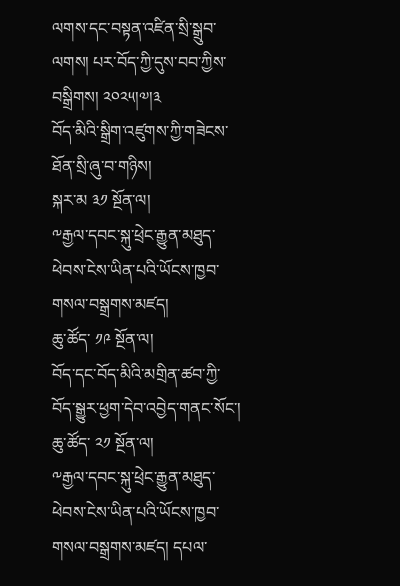ལགས་དང་བསྟན་འཛིན་སྲི་སྒྲུབ་ལགས། པར་བོད་ཀྱི་དུས་བབ་ཀྱིས་བསྒྲིགས། ༢༠༢༥།༧།༣
བོད་མིའི་སྒྲིག་འཛུགས་ཀྱི་གཟེངས་ཐོན་སྲི་ཞུ་བ་གཉིས།
སྐར་མ ༣༡ སྔོན་ལ།
༸རྒྱལ་དབང་སྐུ་ཕྲེང་རྒྱུན་མཐུད་ཕེབས་ངེས་ཡིན་པའི་ཡོངས་ཁྱབ་གསལ་བསྒྲགས་མཛད།
ཆུ་ཚོད་ ༡༩ སྔོན་ལ།
བོད་དང་བོད་མིའི་མགྲིན་ཚབ་ཀྱི་བོད་སྒྱུར་ཕྱག་དེབ་འབྱེད་གནང་སོང་།
ཆུ་ཚོད་ ༢༡ སྔོན་ལ།
༸རྒྱལ་དབང་སྐུ་ཕྲེང་རྒྱུན་མཐུད་ཕེབས་ངེས་ཡིན་པའི་ཡོངས་ཁྱབ་གསལ་བསྒྲགས་མཛད། དཔལ་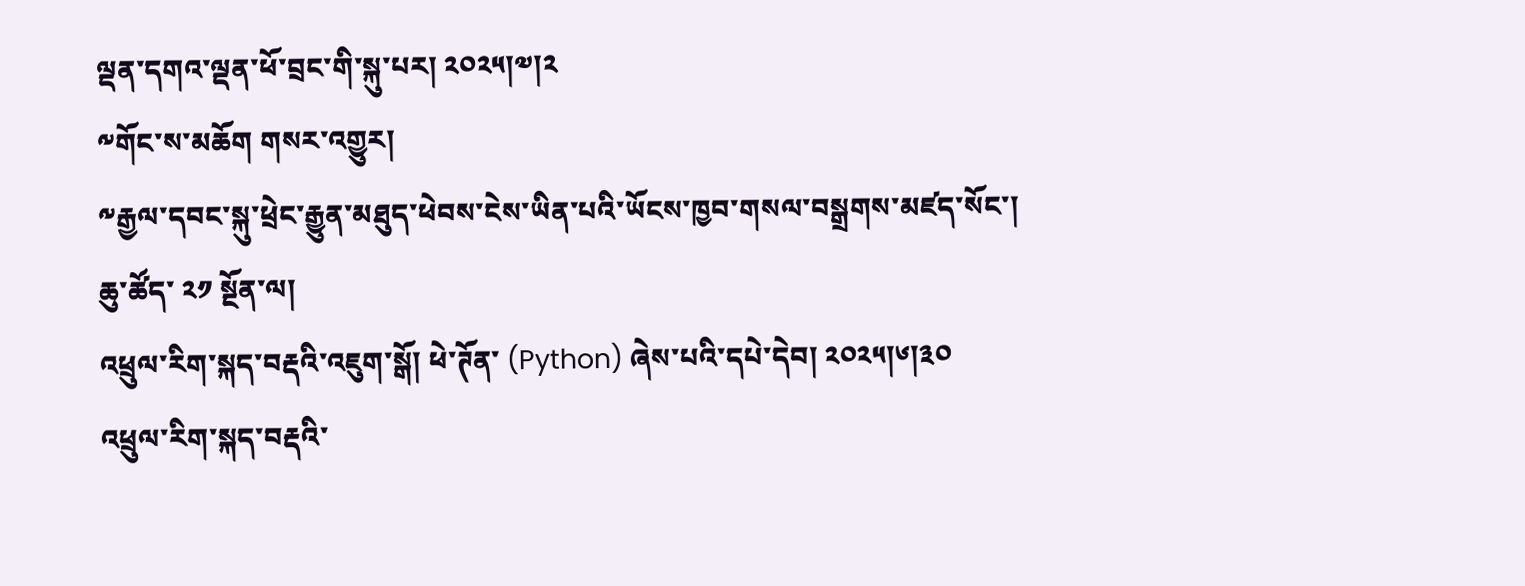ལྡན་དགའ་ལྡན་ཕོ་བྲང་གི་སྐུ་པར། ༢༠༢༥།༧།༢
༸གོང་ས་མཆོག གསར་འགྱུར།
༸རྒྱལ་དབང་སྐུ་ཕྲེང་རྒྱུན་མཐུད་ཕེབས་ངེས་ཡིན་པའི་ཡོངས་ཁྱབ་གསལ་བསྒྲགས་མཛད་སོང་།
ཆུ་ཚོད་ ༢༡ སྔོན་ལ།
འཕྲུལ་རིག་སྐད་བརྡའི་འཇུག་སྒོ། ཕེ་ཊོན་ (Python) ཞེས་པའི་དཔེ་དེབ། ༢༠༢༥།༦།༣༠
འཕྲུལ་རིག་སྐད་བརྡའི་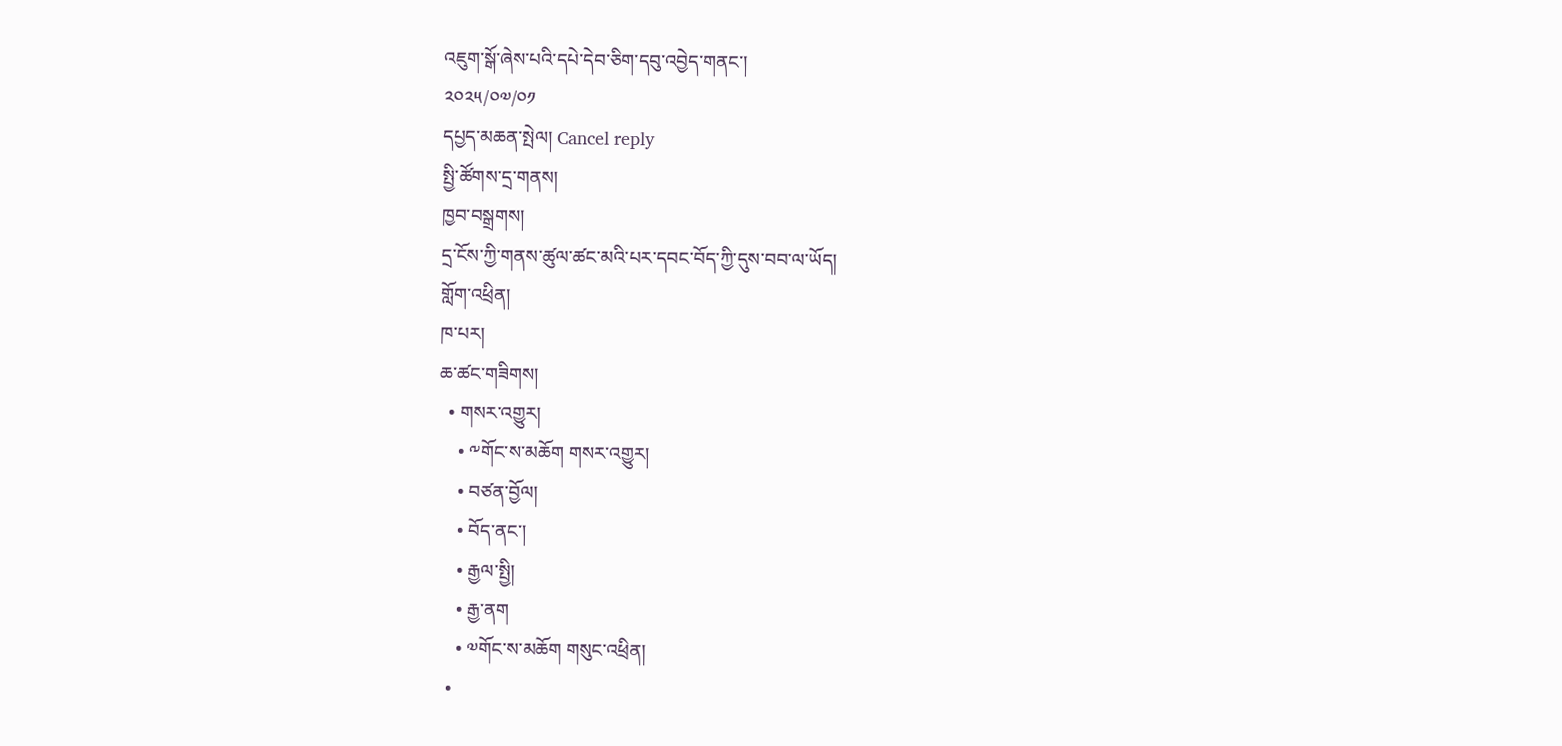འཇུག་སྒོ་ཞེས་པའི་དཔེ་དེབ་ཅིག་དབུ་འབྱེད་གནང་།
༢༠༢༥/༠༧/༠༡
དཔྱད་མཆན་སྤེལ། Cancel reply
སྤྱི་ཚོགས་དྲ་གནས།
ཁྱབ་བསྒྲགས།
དྲ་ངོས་ཀྱི་གནས་ཚུལ་ཚང་མའི་པར་དབང་བོད་ཀྱི་དུས་བབ་ལ་ཡོད།
གློག་འཕྲིན།
ཁ་པར།
ཆ་ཚང་གཟིགས།
  • གསར་འགྱུར།
    • ༸གོང་ས་མཆོག གསར་འགྱུར།
    • བཙན་བྱོལ།
    • བོད་ནང་།
    • རྒྱལ་སྤྱི།
    • རྒྱ་ནག
    • ༧གོང་ས་མཆོག གསུང་འཕྲིན།
  •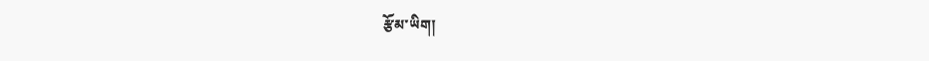རྩོམ་ཡིག།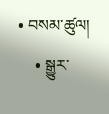• བསམ་ཚུལ།
    • སྒྱུར་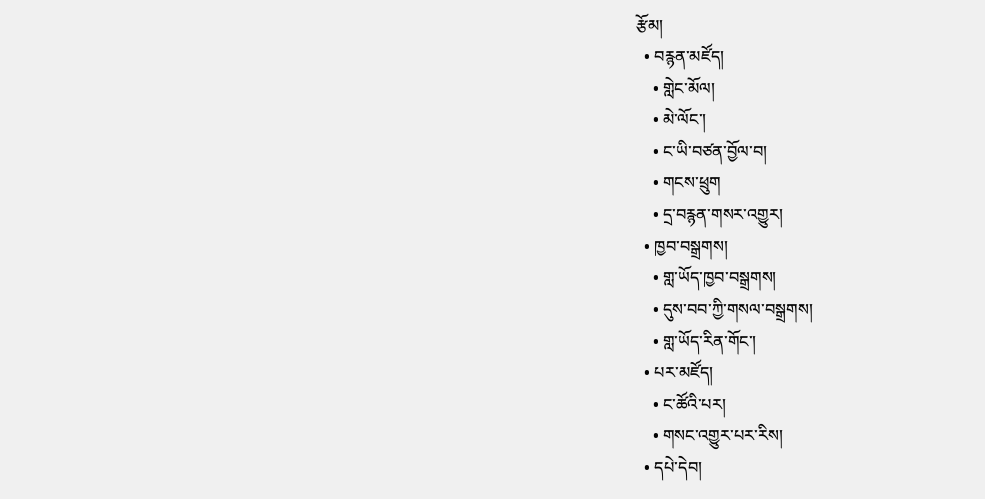རྩོམ།
  • བརྙན་མཛོད།
    • གླེང་མོལ།
    • མེ་ལོང་།
    • ང་ཡི་བཙན་བྱོལ་བ།
    • གངས་ཕྲུག
    • དྲ་བརྙན་གསར་འགྱུར།
  • ཁྱབ་བསྒྲགས།
    • གླ་ཡོད་ཁྱབ་བསྒྲགས།
    • དུས་བབ་ཀྱི་གསལ་བསྒྲགས།
    • གླ་ཡོད་རིན་གོང་།
  • པར་མཛོད།
    • ང་ཚོའི་པར།
    • གསང་འགྱུར་པར་རིས།
  • དཔེ་དེབ།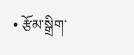• རྩོམ་སྒྲིག་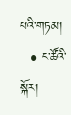པའི་གཏམ།
  • ང་ཚོའི་སྐོར།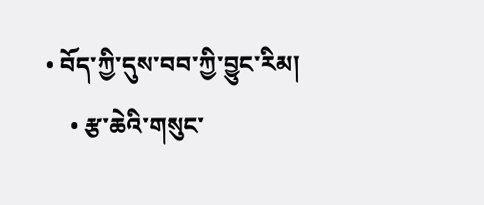• བོད་ཀྱི་དུས་བབ་ཀྱི་བྱུང་རིམ།
    • རྩ་ཆེའི་གསུང་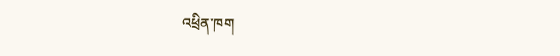འཕྲིན་ཁག